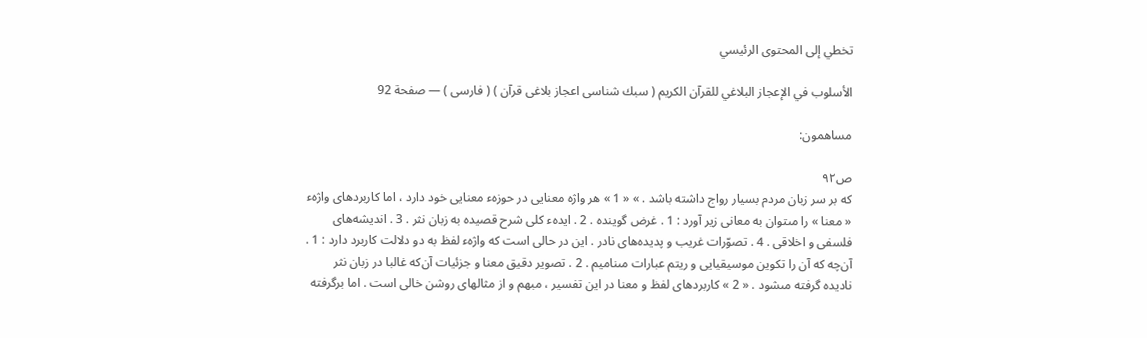تخطي إلى المحتوى الرئيسي

الأسلوب في الإعجاز البلاغي للقرآن الكريم ( سبك شناسى اعجاز بلاغى قرآن ) ( فارسى ) — صفحة 92

مساهمون:

ص٩٢
كه بر سر زبان مردم بسيار رواج داشته باشد . » « 1 » هر واژه معنايى در حوزهء معنايى خود دارد ، اما كاربردهاى واژهء « معنا » را مىتوان به معانى زير آورد : 1 . غرض گوينده . 2 . ايدهء كلى شرح قصيده به زبان نثر . 3 . انديشه‌هاى فلسفى و اخلاقى . 4 . تصوّرات غريب و پديده‌هاى نادر . اين در حالى است كه واژهء لفظ به دو دلالت كاربرد دارد : 1 . آن‌چه كه آن را تكوين موسيقيايى و ريتم عبارات مىناميم . 2 . تصوير دقيق معنا و جزئيات آن‌كه غالبا در زبان نثر ناديده گرفته مىشود . « 2 » كاربردهاى لفظ و معنا در اين تفسير ، مبهم و از مثالهاى روشن خالى است . اما برگرفته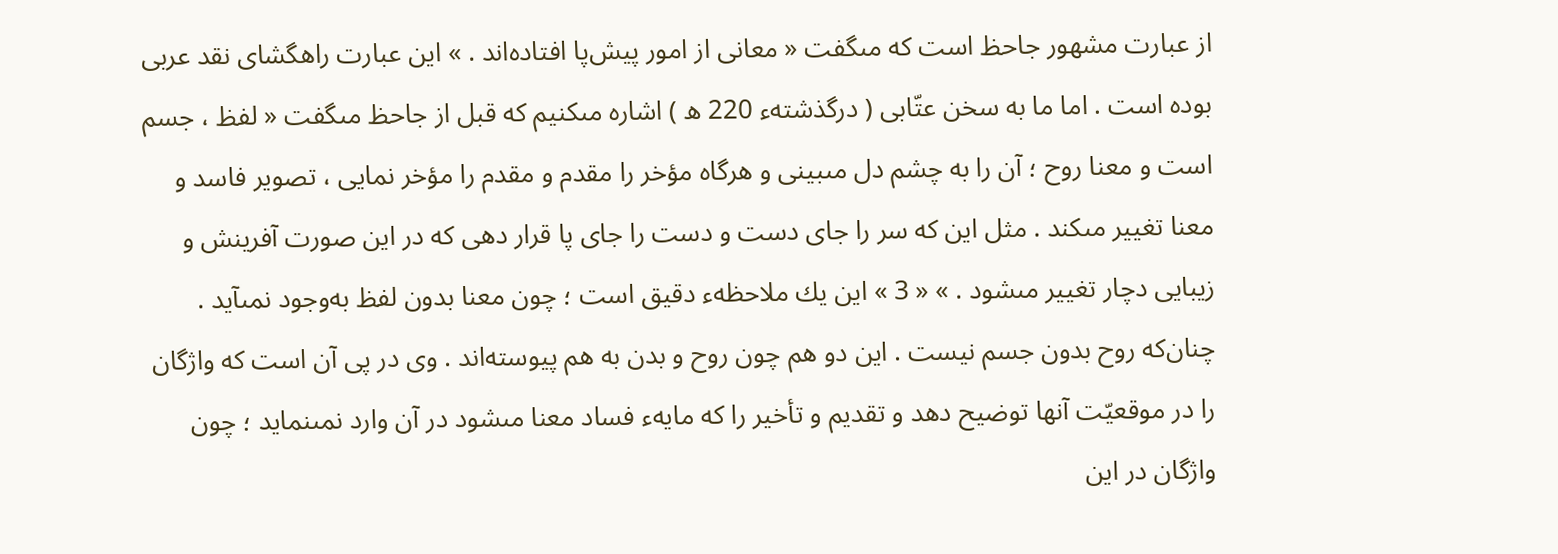از عبارت مشهور جاحظ است كه مىگفت « معانى از امور پيش‌پا افتاده‌اند . » اين عبارت راهگشاى نقد عربى بوده است . اما ما به سخن عتّابى ( درگذشتهء 220 ه ) اشاره مىكنيم كه قبل از جاحظ مىگفت « لفظ ، جسم است و معنا روح ؛ آن را به چشم دل مىبينى و هرگاه مؤخر را مقدم و مقدم را مؤخر نمايى ، تصوير فاسد و معنا تغيير مىكند . مثل اين كه سر را جاى دست و دست را جاى پا قرار دهى كه در اين صورت آفرينش و زيبايى دچار تغيير مىشود . » « 3 » اين يك ملاحظهء دقيق است ؛ چون معنا بدون لفظ به‌وجود نمىآيد . چنان‌كه روح بدون جسم نيست . اين دو هم چون روح و بدن به هم پيوسته‌اند . وى در پى آن است كه واژگان را در موقعيّت آنها توضيح دهد و تقديم و تأخير را كه مايهء فساد معنا مىشود در آن وارد نمىنمايد ؛ چون واژگان در اين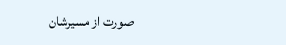صورت از مسيرشان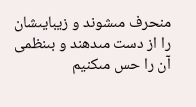منحرف مىشوند و زيبايىشان را از دست مىدهند و بىنظمى آن را حس مىكنيم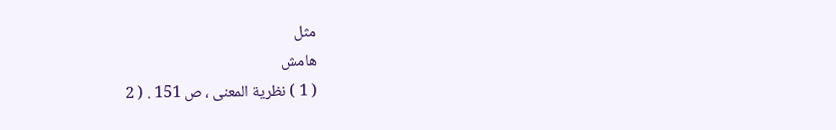مثل
هامش
( 1 ) نظرية المعنى ، ص 151 . ( 2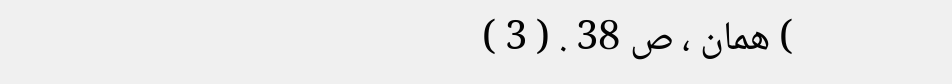) همان ، ص 38 . ( 3 )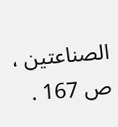الصناعتين ، ص 167 .